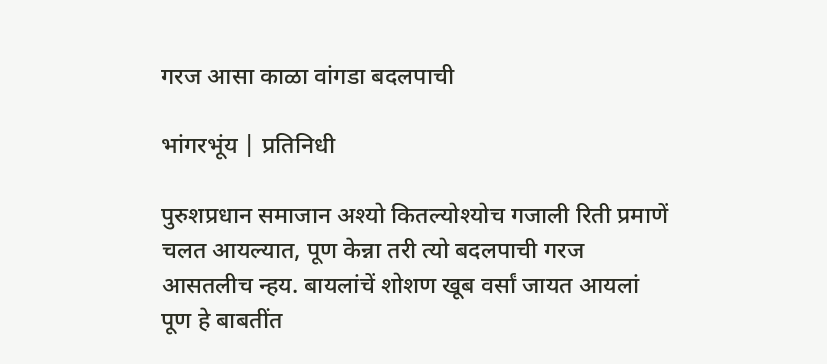गरज आसा काळा वांगडा बदलपाची

भांगरभूंय | प्रतिनिधी

पुरुशप्रधान समाजान अश्यो कितल्योश्योच गजाली रिती प्रमाणें चलत आयल्यात, पूण केन्ना तरी त्यो बदलपाची गरज आसतलीच न्हय. बायलांचें शोशण खूब वर्सां जायत आयलां पूण हे बाबतींत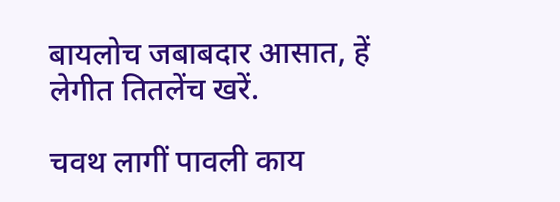बायलोच जबाबदार आसात, हें लेगीत तितलेंच खरें.

चवथ लागीं पावली काय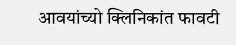आवयांच्यो क्लिनिकांत फावटी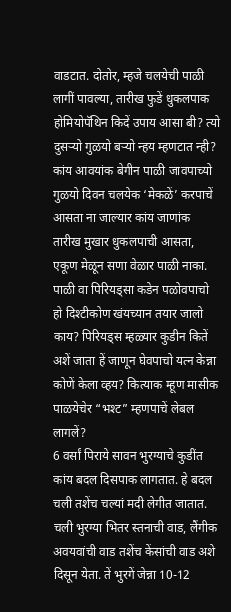वाडटात. दोतोर, म्हजे चलयेची पाळी लागीं पावल्या, तारीख फुडें धुकलपाक होमियोपॅथिन किदें उपाय आसा बी? त्यो दुसर्‍यो गुळयो बर्‍यो न्हय म्हणटात न्ही? कांय आवयांक बेगीन पाळी जावपाच्यो गुळयो दिवन चलयेक ‘मेकळें’ करपाचें आसता ना जाल्यार कांय जाणांक तारीख मुखार धुकलपाची आसता, एकूण मेळून सणा वेळार पाळी नाका.
पाळी वा पिरियड्सा कडेन पळोवपाचो हो दिश्टीकोण खंयच्यान तयार जालो काय? पिरियड्स म्हळ्यार कुडीन कितें अशें जाता हें जाणून घेवपाचो यत्न केन्ना कोणें केला व्हय? कित्याक म्हूण मासीक पाळयेचेर “भश्ट” म्हणपाचें लेबल लागलें?
6 वर्सां पिराये सावन भुरग्याचे कुडींत कांय बदल दिसपाक लागतात. हे बदल चली तशेंच चल्यां मदी लेगीत जातात. चली भुरग्या भितर स्तनाची वाड, लैंगीक अवयवांची वाड तशेंच केंसांची वाड अशे दिसून येता. तें भुरगें जेन्ना 10-12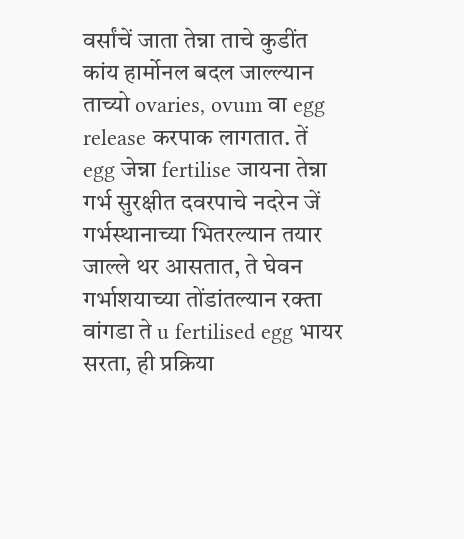वर्सांचें जाता तेन्ना ताचे कुडींत कांय हार्मोनल बदल जाल्ल्यान ताच्यो ovaries, ovum वा egg release करपाक लागतात. तें egg जेन्ना fertilise जायना तेन्ना गर्भ सुरक्षीत दवरपाचे नदरेन जें गर्भस्थानाच्या भितरल्यान तयार जाल्ले थर आसतात, ते घेवन गर्भाशयाच्या तोंडांतल्यान रक्ता वांगडा ते u fertilised egg भायर सरता, ही प्रक्रिया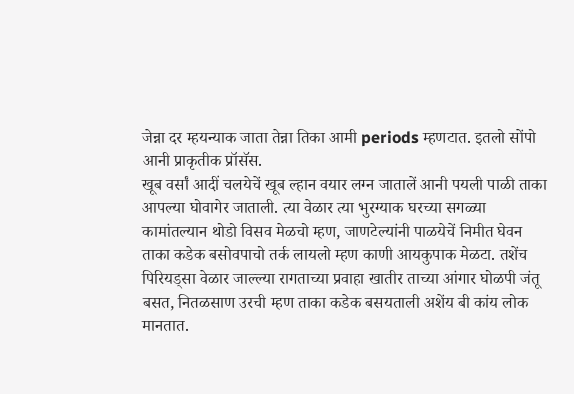जेन्ना दर म्हयन्याक जाता तेन्ना तिका आमी periods म्हणटात. इतलो सोंपो आनी प्राकृतीक प्रॉसॅस.
खूब वर्सां आदीं चलयेचें खूब ल्हान वयार लग्न जातालें आनी पयली पाळी ताका आपल्या घोवागेर जाताली. त्या वेळार त्या भुरग्याक घरच्या सगळ्या कामांतल्यान थोडो विसव मेळचो म्हण, जाणटेल्यांनी पाळयेचें निमीत घेवन ताका कडेक बसोवपाचो तर्क लायलो म्हण काणी आयकुपाक मेळटा. तशेंच पिरियड्सा वेळार जाल्ल्या रागताच्या प्रवाहा खातीर ताच्या आंगार घोळपी जंतू बसत, नितळसाण उरची म्हण ताका कडेक बसयताली अशेंय बी कांय लोक मानतात.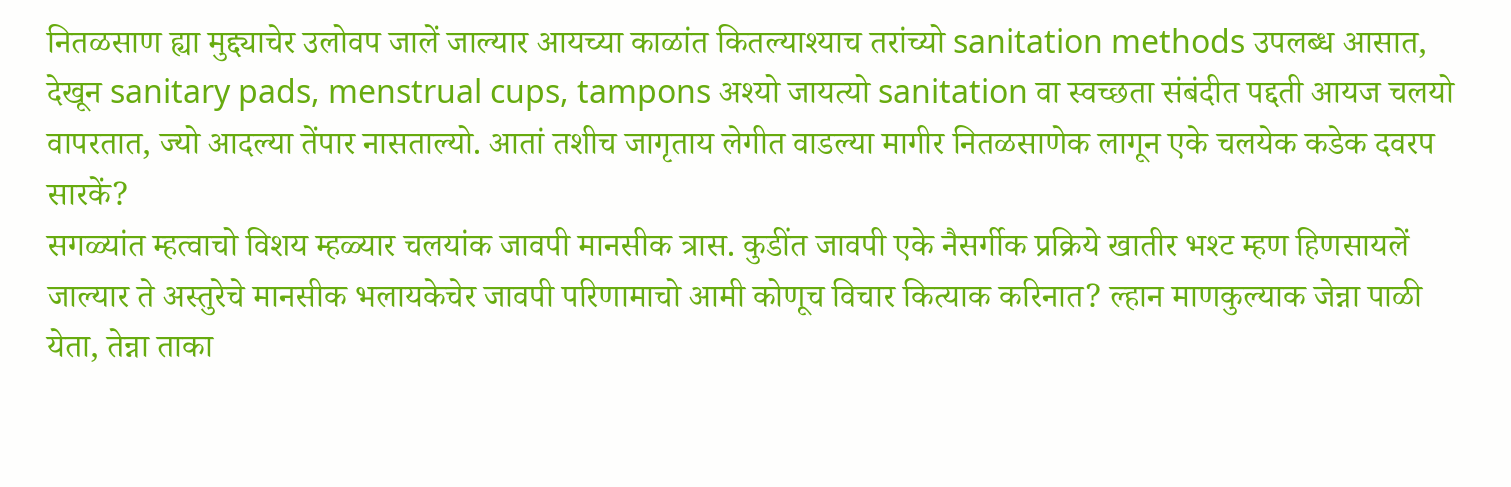नितळसाण ह्या मुद्द्याचेर उलोवप जालें जाल्यार आयच्या काळांत कितल्याश्याच तरांच्यो sanitation methods उपलब्ध आसात, देखून sanitary pads, menstrual cups, tampons अश्यो जायत्यो sanitation वा स्वच्छता संबंदीत पद्दती आयज चलयो वापरतात, ज्यो आदल्या तेंपार नासताल्यो. आतां तशीच जागृताय लेगीत वाडल्या मागीर नितळसाणेक लागून एके चलयेक कडेक दवरप सारकें?
सगळ्यांत म्हत्वाचो विशय म्हळ्यार चलयांक जावपी मानसीक त्रास. कुडींत जावपी एके नैसर्गीक प्रक्रिये खातीर भश्ट म्हण हिणसायलें जाल्यार ते अस्तुरेचे मानसीक भलायकेचेर जावपी परिणामाचो आमी कोणूच विचार कित्याक करिनात? ल्हान माणकुल्याक जेन्ना पाळी येता, तेन्ना ताका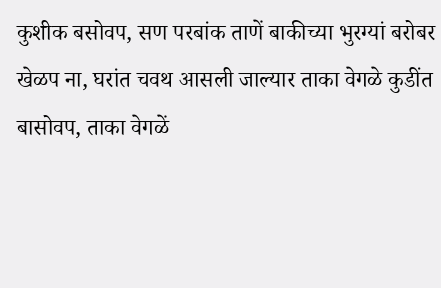कुशीक बसोवप, सण परबांक ताणें बाकीच्या भुरग्यां बरोबर खेळप ना, घरांत चवथ आसली जाल्यार ताका वेगळे कुडींत बासोवप, ताका वेगळें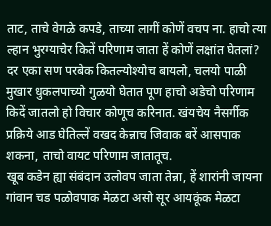ताट, ताचे वेगळे कपडे, ताच्या लागीं कोणें वचप ना. हाचो त्या ल्हान भुरग्याचेर कितें परिणाम जाता हें कोणें लक्षांत घेतलां?
दर एका सण परबेक कितल्योश्योच बायलो, चलयो पाळी मुखार धुकलपाच्यो गुळयो घेतात पूण हाचो अडेचो परिणाम किदें जातलो हो विचार कोणूच करिनात. खंयचेय नैसर्गीक प्रक्रिये आड घेतिल्लें वखद केन्नाच जिवाक बरें आसपाक शकना, ताचो वायट परिणाम जातातूच.
खूब कडेन ह्या संबंदान उलोवप जाता तेन्ना, हें शारांनी जायना गांवान चड पळोवपाक मेळटा असो सूर आयकूंक मेळटा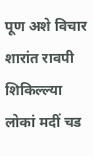पूण अशे विचार शारांत रावपी शिकिल्ल्या लोकां मदीं चड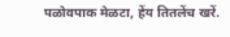पळोवपाक मेळटा, हेंय तितलेंच खरें.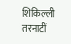शिकिल्ली तरनाटीं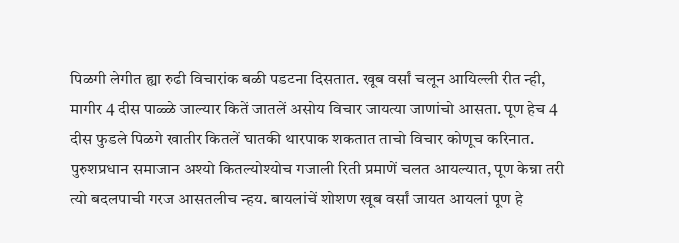पिळगी लेगीत ह्या रुढी विचारांक बळी पडटना दिसतात. खूब वर्सां चलून आयिल्ली रीत न्ही, मागीर 4 दीस पाळ्ळे जाल्यार कितें जातलें असोय विचार जायत्या जाणांचो आसता. पूण हेच 4 दीस फुडले पिळगे खातीर कितलें घातकी थारपाक शकतात ताचो विचार कोणूच करिनात.
पुरुशप्रधान समाजान अश्यो कितल्योश्योच गजाली रिती प्रमाणें चलत आयल्यात, पूण केन्ना तरी त्यो बदलपाची गरज आसतलीच न्हय. बायलांचें शोशण खूब वर्सां जायत आयलां पूण हे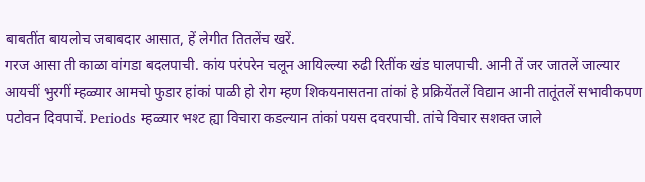बाबतींत बायलोच जबाबदार आसात, हें लेगीत तितलेंच खरें.
गरज आसा ती काळा वांगडा बदलपाची. कांय परंपरेन चलून आयिल्ल्या रुढी रितींक खंड घालपाची. आनी तें जर जातलें जाल्यार आयचीं भुरगीं म्हळ्यार आमचो फुडार हांकां पाळी हो रोग म्हण शिकयनासतना तांकां हे प्रक्रियेंतलें विद्यान आनी तातूंतलें सभावीकपण पटोवन दिवपाचें. Periods म्हळ्यार भश्ट ह्या विचारा कडल्यान तांकां पयस दवरपाची. तांचे विचार सशक्त जाले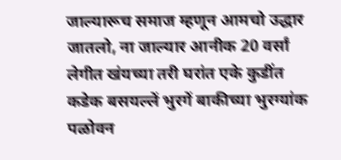जाल्यारूच समाज म्हणून आमचो उद्धार जातलो, ना जाल्यार आनीक 20 वर्सां लेगीत खंयच्या तरी घरांत एके कुडींत कडेक बसयल्लें भुरगें बाकीच्या भुरग्यांक पळोवन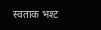स्वताक भश्ट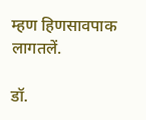म्हण हिणसावपाक लागतलें.

डॉ.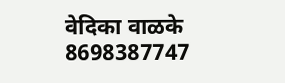वेदिका वाळके
8698387747